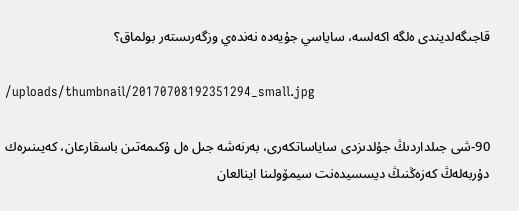قاجىگەلديندى ەلگە اكەلسە، ساياسي جۇيەدە نەندەي وزگەرىستەر بولماق؟

/uploads/thumbnail/20170708192351294_small.jpg

90-شى جىلداردىڭ جۇلدىزدى ساياساتكەرى، بەرنەشە جىل ەل ۇكىمەتىن باسقارعان، كەيىنىرەك دۇربەلەڭ كەزەڭنىڭ ديسسيدەنت سيمۆولىنا اينالعان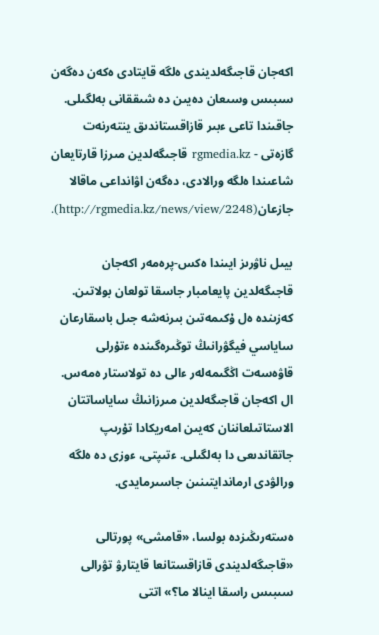اكەجان قاجىگەلديندى ەلگە قايتادى ەكەن دەگەن سىبىس وسىعان دەيىن دە شىققانى بەلگىلى. جاقىندا تاعى ءبىر قازاقستاندىق ينتەرنەت گازەتى - rgmedia.kz قاجىگەلدين مىرزا قارتايعان شاعىندا ەلگە ورالادى، دەگەن اۋانداعى ماقالا جازعان(http://rgmedia.kz/news/view/2248).

بيىل ناۋرىز ايىندا ەكس-پرەمەر اكەجان قاجىگەلدين پايعامبار جاسقا تولعان بولاتىن. كەزىندە ەل ۇكىمەتىن بىرنەشە جىل باسقارعان ساياسي فيگۋرانىڭ توڭىرەگىندە ءتۇرلى قاۋەسەت اڭگىمەلەر ءالى دە تولاستار ەمەس. ال اكەجان قاجىگەلدين مىرزانىڭ ساياساتتان الاستاتىلعاننان كەيىن امەريكادا تۇرىپ جاتقاندىعى دا بەلگىلى. ءتىپتى، ءوزى دە ەلگە ورالۋدى ارماندايتىنىن جاسىرمايدى.

ەستەرىڭىزدە بولسا، «قامشى» پورتالى «قاجىگەلديندى قازاقستانعا قايتارۋ تۋرالى سىبىس راسقا اينالا ما؟» اتتى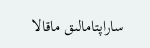ساراپتامالىق ماقالا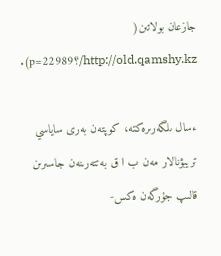جازعان بولاتىن( http://old.qamshy.kz/؟p=22989).

ءسال ىلگەرىرەكتە، كوپتەن بەرى ساياسي تريبۋنالار مەن ب ا ق بەتتەرىنەن جاسىرىن قالىپ جۇرگەن ەكس-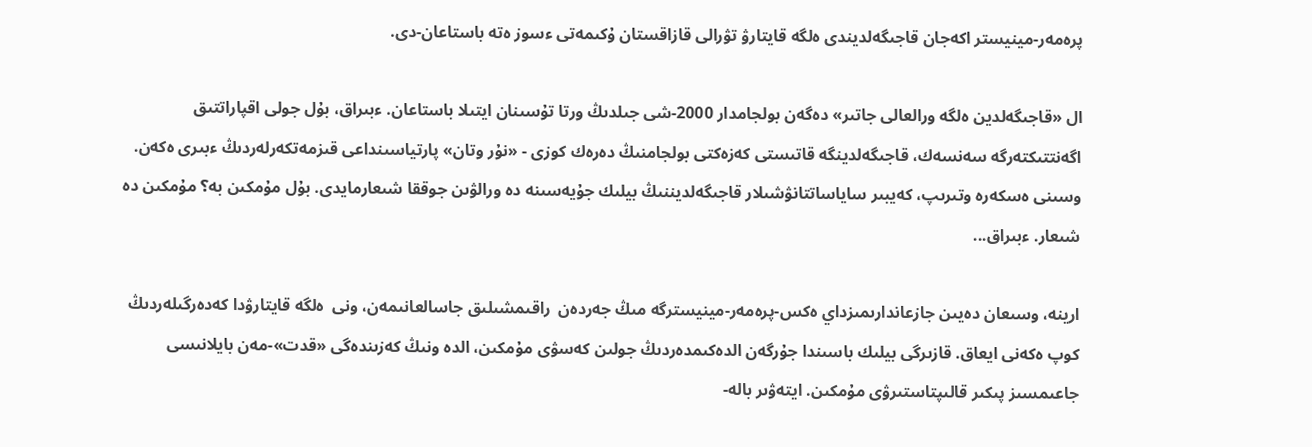پرەمەر-مينيستر اكەجان قاجىگەلديندى ەلگە قايتارۋ تۋرالى قازاقستان ۇكىمەتى ءسوز ەتە باستاعان-دى.

ال «قاجىگەلدين ەلگە ورالعالى جاتىر» دەگەن بولجامدار 2000-شى جىلدىڭ ورتا تۇسىنان ايتىلا باستاعان. ءبىراق، بۇل جولى اقپاراتتىق اگەنتتىكتەرگە سەنسەك، قاجىگەلدينگە قاتىستى كەزەكتى بولجامنىڭ دەرەك كوزى - «نۇر وتان» پارتياسىنداعى قىزمەتكەرلەردىڭ ءبىرى ەكەن. وسىنى ەسكەرە وتىرىپ، كەيبىر ساياساتتانۋشىلار قاجىگەلديننىڭ بيلىك جۇيەسىنە دە ورالۋىن جوققا شىعارمايدى. بۇل مۇمكىن بە؟ مۇمكىن دە شىعار. ءبىراق...

ارينە، وسىعان دەيىن جازعاندارىمىزداي ەكس-پرەمەر-مينيسترگە مىڭ جەردەن  راقىمشىلىق جاسالعانىمەن، ونى  ەلگە قايتارۋدا كەدەرگىلەردىڭ كوپ ەكەنى ايعاق. قازىرگى بيلىك باسىندا جۇرگەن الدەكىمدەردىڭ جولىن كەسۋى مۇمكىن، الدە ونىڭ كەزىندەگى «قدت»-مەن بايلانىسى جاعىمسىز پىكىر قالىپتاستىرۋى مۇمكىن. ايتەۋىر بالە-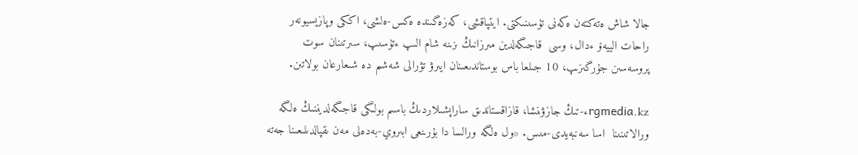جالا شاش ەتەكتەن ەكەنى تۇسىنىكتى. ايتپاقشى، كەزەگىندە ەكس-ەلشى، اككى وپازيسيونەر راحات الييەۆ ءدال، وسى  قاجىگەلدين مىرزانىڭ ىزىنە شام الىپ ءتۇسىپ، سىرتىنان سوت پروسەسىن جۇرگىزىپ، 10 جىلعا باس بوستاندىعىنان ايىرۋ تۋرالى شەشىم دە شىعارعان بولاتىن.

rgmedia.kzء-تىڭ جازۋىنشا، قازاقستاندىق ساراپشىلاردىڭ باسىم بولىگى قاجىگەلديننىڭ ەلگە ورالاتىنىنا  اسا سەنبەيدى-مىس. «ول ەلگە ورالسا دا بۇرىنعى ابىروي-بەدەلى مەن ىقپالدىلىعىنا جەتە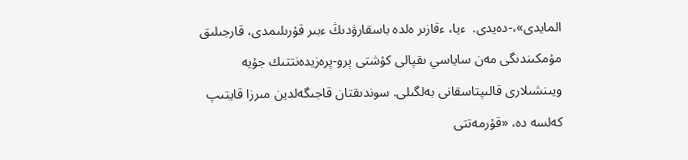المايدى»،-دەيدى.  ءيا، ءقازىر ەلدە باسقارۋدىڭ ءبىر قۇرىلىمدى، قارجىلىق مۇمكىندىگى مەن ساياسي ىقپالى كۇشتى پرو-پرەزيدەنتتىك جۇيە ويىنشىلارى قالىپتاسقانى بەلگىلى. سوندىقتان قاجىگەلدين مىرزا قايتىپ كەلسە دە، «قۇرمەتتى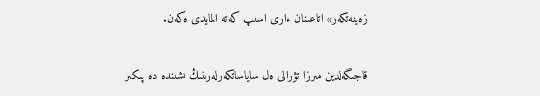زەينەتكەر» اتاعىنان ءارى اسىپ كەتە المايدى ەكەن.

قاجىگەلدين مىرزا تۋرالى ەل ساياساتكەرلەرىنىڭ ىشىندە دە پىكىر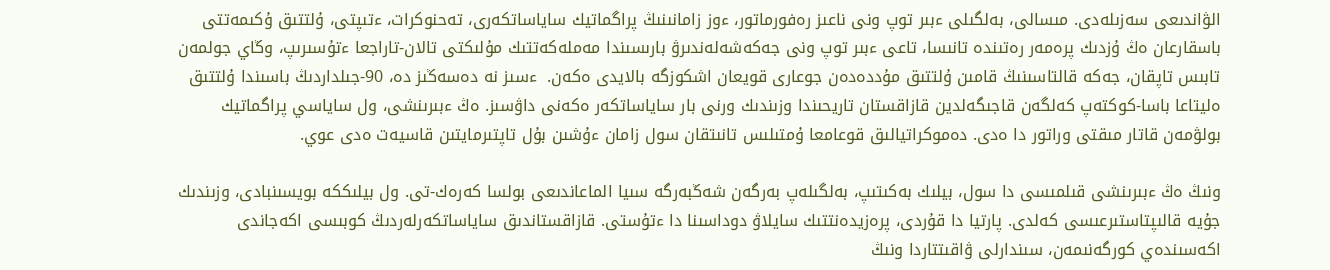الۋاندىعى سەزىلەدى. مىسالى، بەلگىلى ءبىر توپ ونى ناعىز رەفورماتور، ءوز زامانىنىڭ پراگماتيك ساياساتكەرى، تەحنوكرات، ءتىپتى، ۇلتتىق ۇكىمەتتى باسقارعان ەڭ ۇزدىك پرەمەر رەتىندە تانىسا، تاعى ءبىر توپ ونى جەكەشەلەندىرۋ بارىسىندا مەملەكەتتىك مۇلىكتى تالان-تاراجعا ءتۇسىرىپ، وڭاي جولمەن تابىس تاپقان، جەكە قالتاسىنىڭ قامىن ۇلتتىق مۇددەدەن جوعارى قويعان اشكوزگە بالايدى ەكەن.  ءسىز نە دەسەڭىز دە، 90-جىلداردىڭ باسىندا ۇلتتىق ەليتاعا باسا-كوكتەپ كەلگەن قاجىگەلدين قازاقستان تاريحىندا وزىندىك ورنى بار ساياساتكەر ەكەنى داۋسىز. ەڭ ءبىرىنشى، ول ساياسي پراگماتيك بولۋمەن قاتار مىقتى وراتور دا ەدى. دەموكراتيالىق قوعامعا ۇمتىلىس تانىتقان سول زامان ءۇشىن بۇل تاپتىرمايتىن قاسيەت ەدى عوي.

ونىڭ ەڭ ءبىرىنشى قىلمىسى دا سول، بيلىك بەكىتىپ، بەلگىلەپ بەرگەن شەڭبەرگە سىيا الماعاندىعى بولسا كەرەك-تى. ول بيلىككە بويسىنبادى، وزىندىك جۇيە قالىپتاستىرعىسى كەلدى. پارتيا دا قۇردى، پرەزيدەنتتىك سايلاۋ دوداسىنا دا ءتۇستى. قازاقستاندىق ساياساتكەرلەردىڭ كوبىسى اكەجاندى اكەسىندەي كورگەنىمەن، سىندارلى ۋاقىتتاردا ونىڭ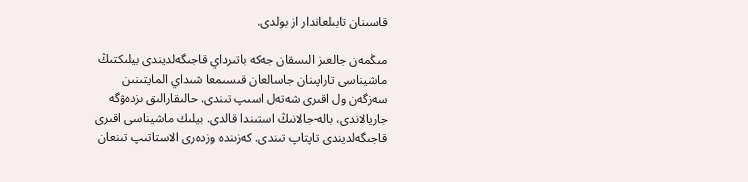قاسىنان تابىلعاندار از بولدى.

مىڭمەن جالعىز الىسقان جەكە باتىرداي قاجىگەلديندى بيلىكتىڭ ماشيناسى تاراپىنان جاسالعان قىسىمعا شىداي المايتىنىن سەزگەن ول اقىرى شەتەل اسىپ تىندى. حالىقارالىق ىزدەۋگە جاريالاندى، بالە-جالانىڭ استىندا قالدى. بيلىك ماشيناسى اقىرى قاجىگەلديندى تاپتاپ تىندى. كەزىندە وزدەرى الاستاتىپ تىنعان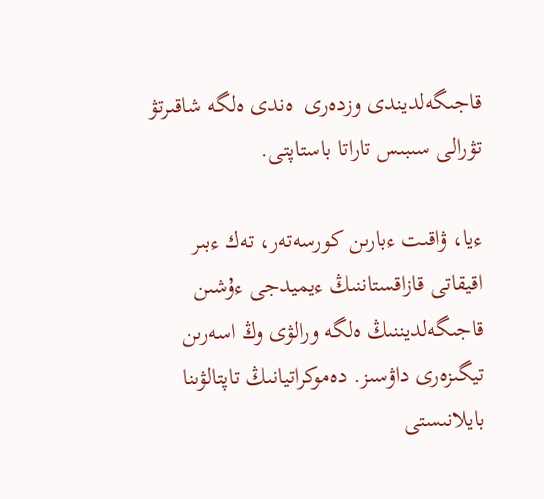قاجىگەلديندى وزدەرى  ەندى ەلگە شاقىرتۋ تۋرالى سىبىس تاراتا باستاپتى.

ءيا، ۋاقىت ءبارىن كورسەتەر، تەك ءبىر اقيقاتى قازاقستاننىڭ ءيميدجى ءۇشىن قاجىگەلديننىڭ ەلگە ورالۋى وڭ اسەرىن تيگىزەرى داۋسىز. دەموكراتيانىڭ تاپتالۋىنا بايلانىستى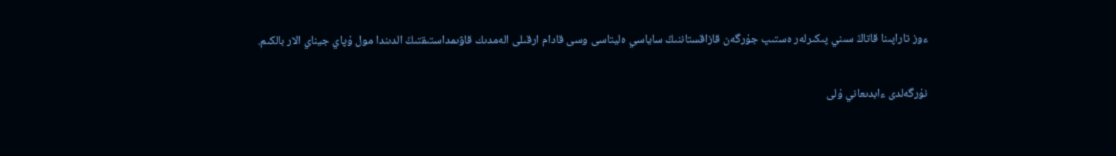ءوز تاراپىنا قاتاڭ سىني پىكىرلەر ەستىپ جۇرگەن قازاقستاننىڭ ساياسي ەليتاسى وسى قادام ارقىلى الەمدىك قاۋىمداستىقتىڭ الدىندا مول ۇپاي جيناي الار بالكىم.

نۇرگەلدى ءابدىعاني ۇلى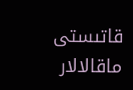قاتىستى ماقالالار